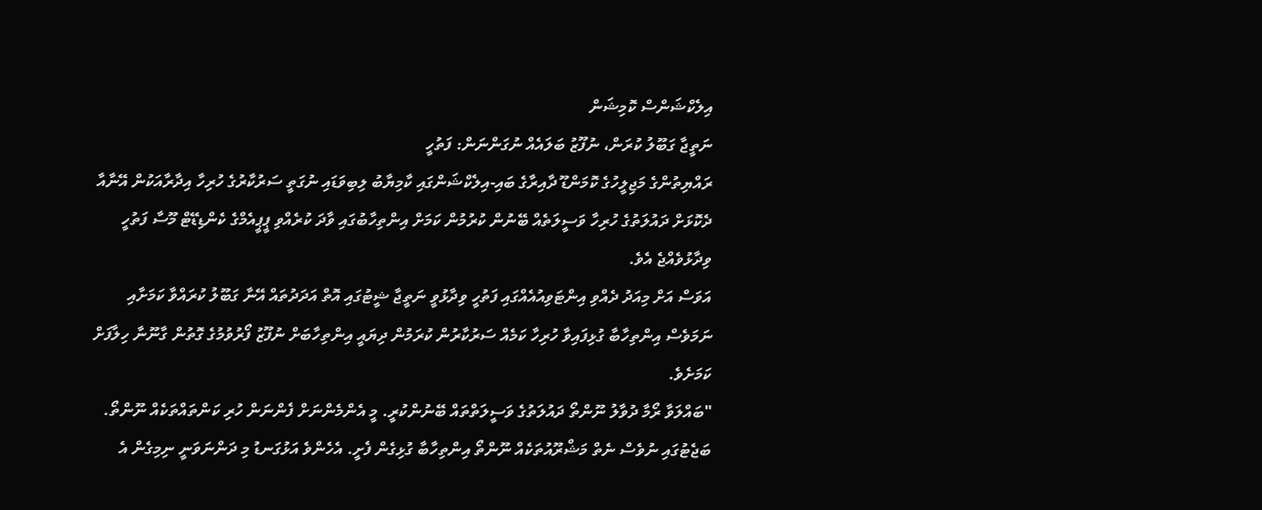އިލެކްޝަންސް ކޮމިޝަން
ނަތީޖާ ގަބޫލު ކުރަން، ނުފޫޒު ބަލައެއް ނުގަންނަން: ފަތުހީ
ރައްޔިތުންގެ މަޖިލީހުގެ ކޮމަންޑޫ ދާއިރާގެ ބައި-އިލެކްޝަންގައި ކާމިޔާބު ލިބިވަޑައި ނުގަތީ ސަރުކާރުގެ ހުރިހާ އިދާރާއަކުން އޭނާއާ ދެކޮޅަށް ދައުލަތުގެ ހުރިހާ ވަސީލަތެއް ބޭނުން ކުރުމުން ކަމަށް އިންތިހާބުގައި ވާދަ ކުރެއްވި ޕީޕީއެމްގެ ކެންޑިޑޭޓް މޫސާ ފަތުހީ ވިދާޅުވެއްޖެ އެވެ.
އަވަސް އަށް މިއަދު ދެއްވި އިންޓަވިއުއެއްގައި ފަތުހީ ވިދާޅުވީ ނަތީޖާ ޝީޓުގައި އޮތް އަދަދުތައް އޭނާ ގަބޫލު ކުރައްވާ ކަމަށާއި ނަމަވެސް އިންތިހާބާ ގުޅިފައިވާ ހުރިހާ ކަމެއް ސަރުކާރުން ކުރަމުން ދިޔައީ އިންތިހާބަށް ނުފޫޒު ފޯރުވުމުގެ ގޮތުން ގާނޫނާ ހިލާފަށް ކަމަށެވެ.
"ބައްލަވާ ރޯމާ ދުވާލު ނޫންތޯ ދައުލަތުގެ ވަސީލަތްތައް ބޭނުންކުރީ. މީ އެންމެންނަށް ފެންނަން ހުރި ކަންތައްތަކެއް ނޫންތޯ. ބަޖެޓުގައި ނުވެސް ނެތް މަޝްރޫއުތަކެއް ނޫންތޯ އިންތިހާބާ ގުޅިގެން ފެށީ. އެހެންވެ އަޅުގަނޑު މި ދަންނަވަނީ ނިމިގެން އެ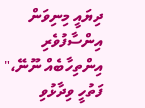ދިޔައީ މިނިވަން އިންސާފުވެރި އިންތިހާބެއް ނޫނޭ،" ފަތުހީ ވިދާޅުވި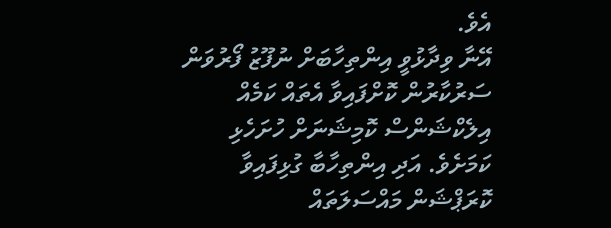އެވެ.
އޭނާ ވިދާޅުވީ އިންތިހާބަށް ނުފޫޒު ފޯރުވަން ސަރުކާރުން ކޮށްފައިވާ އެތައް ކަމެއް އިލެކްޝަންސް ކޮމިޝަނަށް ހުށަހެޅި ކަމަށެވެ. އަދި އިންތިހާބާ ގުޅިފައިވާ ކޮރަޕްޝަން މައްސަލަތައް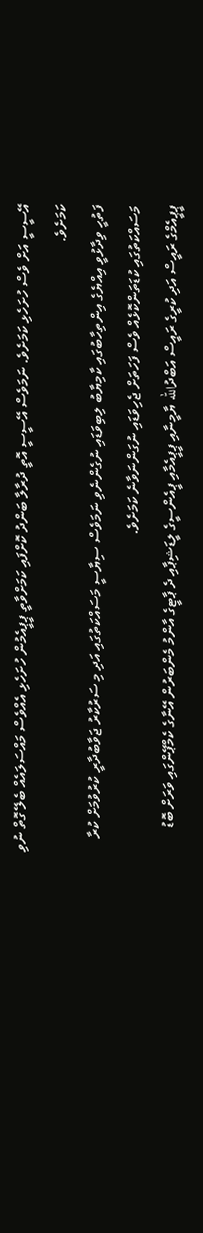އޭސީސީ އަށް ވެސް ހުށަހެޅި ކަމަށެވެ. ނަމަވެސް އޭސީސީ އޮތީ ދުރާލާ ބަންދު ކޮށްފައި ކަމަށްވާތީ ޕީޕީއެމުން ހުށަހެޅި އެއްވެސް މައްސަލައެއް ބެލޭ ގޮތް ނުވި ކަމަށެވެ.
ފަތުހީ ވިދާޅުވީ އިއްޔެގެ އިންތިހާބުގައި ކާމިޔާބު ލިބިވަޑައި ނުގެންނެވި ނަމަވެސް ސިޔާސީ މަސައްކަތުގައި އަދި މި ސަރުކާރު ޖަވާބުދާރީ ކުރުވުމަށް ކުރާ މަސައްކަތުގައި ކުޑަތަންކޮޅެއް ވެސް ފަހަތަށް ޖެހިވަޑައި ނުގަންނަވާނެ ކަމަށެވެ.
ޕީޕީއެމްގެ ރައީސް އަދި ކުރީގެ ރައީސް އަބްދުالله ޔާމީނާއި ޕީޕީއެމާއި ޕީއެންސީގެ ލީޑަޝިޕާއި ދެ ޕާޓީގެ އާންމު މެންބަރުން އޭނާގެ ކެމްޕޭންގައި ވަރަށް ބޮޑު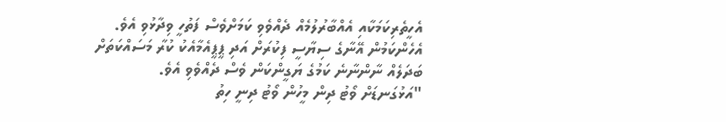އެހީތެރިކަމަކާއި އެއްބާރުލުމެއް ދެއްވެވި ކަމަށްވެސް ފަތުހީ ވިދާޅުވި އެވެ. އެހެންކަމުން އޭނާގެ ސިޔާސީ ފިކުރަށް އަދި ޕީޕީއެމާއެކު ކުރާ މަސައްކަތަށް ބަދަލެއް ނާންނާނެ ކަމުގެ ޔަގީންކަން ވެސް ދެއްވެވި އެވެ.
"އަޅުގަނޑަށް ވޯޓު ދިން މީހުން ވޯޓު ދިނީ ހިތު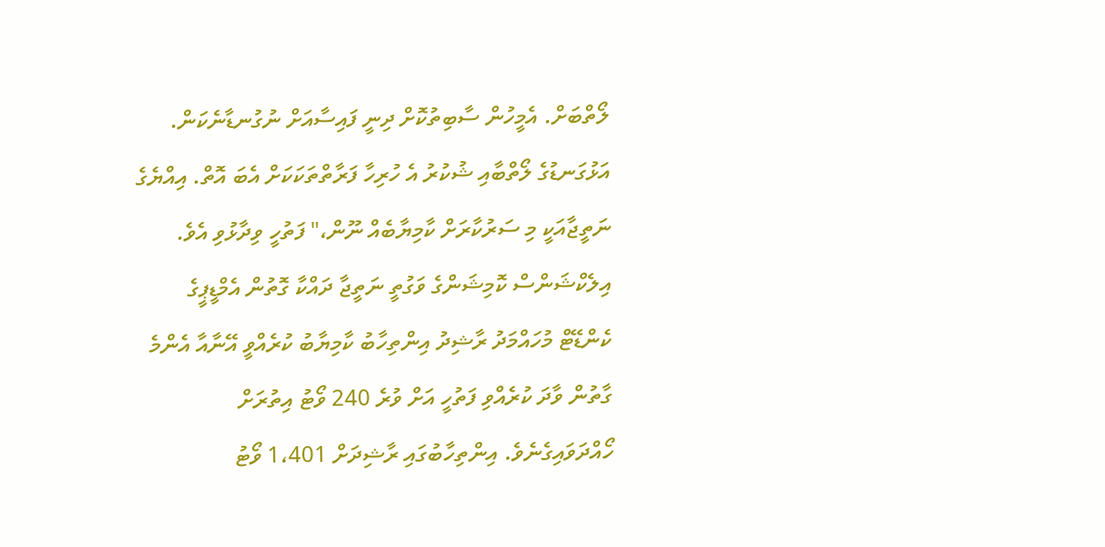ލޯތްބަށް. އެމީހުން ސާބިތުކޮށް ދިނީ ފައިސާއަށް ނުގުނޑާނެކަން. އަޅުގަނޑުގެ ލޯތްބާއި ޝުކުރު އެ ހުރިހާ ފަރާތްތަކަކަށް އެބަ އޮތް. އިއްޔެގެ ނަތީޖާއަކީ މި ސަރުކާރަށް ކާމިޔާބެއް ނޫން،" ފަތުހީ ވިދާޅުވި އެވެ.
އިލެކްޝަންސް ކޮމިޝަންގެ ވަގުތީ ނަތީޖާ ދައްކާ ގޮތުން އެމްޑީޕީގެ ކެންޑޭޓް މުހައްމަދު ރާޝިދު އިންތިހާބު ކާމިޔާބު ކުރެއްވީ އޭނާއާ އެންމެ ގާތުން ވާދަ ކުރެއްވި ފަތުހީ އަށް ވުރެ 240 ވޯޓު އިތުރަށް ހޯއްދަވައިގެނެވެ. އިންތިހާބުގައި ރާޝިދަށް 1،401 ވޯޓު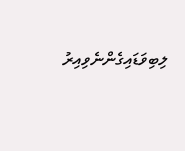ލިބިވަޑައިގެންނެވިއިރު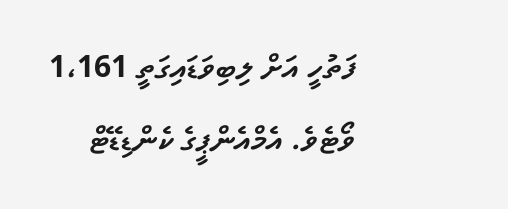ފަތުހީ އަށް ލިބިވަޑައިގަތީ 1،161 ވޯޓެވެ. އެމްއެންޕީގެ ކެންޑިޑޭޓް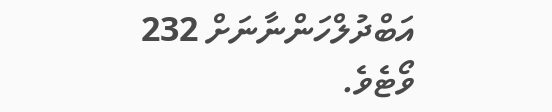އަބްދުލްހަންނާނަށް 232 ވޯޓެވެ.